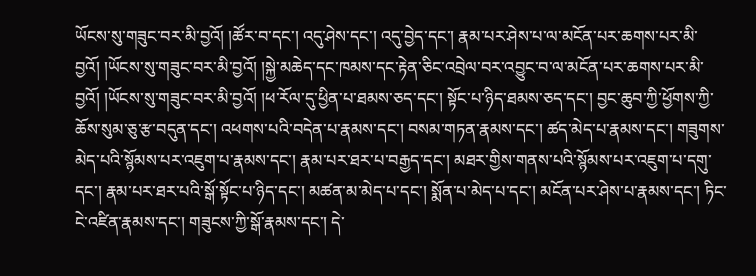ཡོངས་སུ་གཟུང་བར་མི་བྱའོ། །ཚོར་བ་དང་། འདུ་ཤེས་དང་། འདུ་བྱེད་དང་། རྣམ་པར་ཤེས་པ་ལ་མངོན་པར་ཆགས་པར་མི་བྱའོ། །ཡོངས་སུ་གཟུང་བར་མི་བྱའོ། །སྐྱེ་མཆེད་དང་ཁམས་དང་རྟེན་ཅིང་འབྲེལ་བར་འབྱུང་བ་ལ་མངོན་པར་ཆགས་པར་མི་བྱའོ། །ཡོངས་སུ་གཟུང་བར་མི་བྱའོ། །ཕ་རོལ་དུ་ཕྱིན་པ་ཐམས་ཅད་དང་། སྟོང་པ་ཉིད་ཐམས་ཅད་དང་། བྱང་ཆུབ་ཀྱི་ཕྱོགས་ཀྱི་ཆོས་སུམ་ཅུ་རྩ་བདུན་དང་། འཕགས་པའི་བདེན་པ་རྣམས་དང་། བསམ་གཏན་རྣམས་དང་། ཚད་མེད་པ་རྣམས་དང་། གཟུགས་མེད་པའི་སྙོམས་པར་འཇུག་པ་རྣམས་དང་། རྣམ་པར་ཐར་པ་བརྒྱད་དང་། མཐར་གྱིས་གནས་པའི་སྙོམས་པར་འཇུག་པ་དགུ་དང་། རྣམ་པར་ཐར་པའི་སྒོ་སྟོང་པ་ཉིད་དང་། མཚན་མ་མེད་པ་དང་། སྨོན་པ་མེད་པ་དང་། མངོན་པར་ཤེས་པ་རྣམས་དང་། ཏིང་ངེ་འཛིན་རྣམས་དང་། གཟུངས་ཀྱི་སྒོ་རྣམས་དང་། དེ་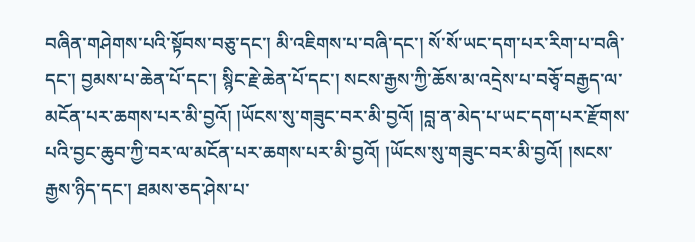བཞིན་གཤེགས་པའི་སྟོབས་བཅུ་དང་། མི་འཇིགས་པ་བཞི་དང་། སོ་སོ་ཡང་དག་པར་རིག་པ་བཞི་དང་། བྱམས་པ་ཆེན་པོ་དང་། སྙིང་རྗེ་ཆེན་པོ་དང་། སངས་རྒྱས་ཀྱི་ཆོས་མ་འདྲེས་པ་བཅྭོ་བརྒྱད་ལ་མངོན་པར་ཆགས་པར་མི་བྱའོ། །ཡོངས་སུ་གཟུང་བར་མི་བྱའོ། །བླ་ན་མེད་པ་ཡང་དག་པར་རྫོགས་པའི་བྱང་ཆུབ་ཀྱི་བར་ལ་མངོན་པར་ཆགས་པར་མི་བྱའོ། །ཡོངས་སུ་གཟུང་བར་མི་བྱའོ། །སངས་རྒྱས་ཉིད་དང་། ཐམས་ཅད་ཤེས་པ་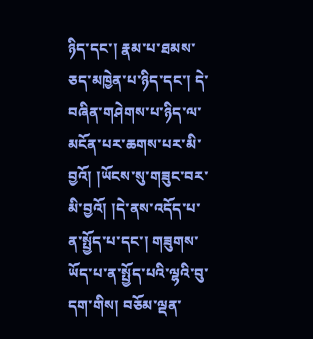ཉིད་དང་། རྣམ་པ་ཐམས་ཅད་མཁྱེན་པ་ཉིད་དང་། དེ་བཞིན་གཤེགས་པ་ཉིད་ལ་མངོན་པར་ཆགས་པར་མི་བྱའོ། །ཡོངས་སུ་གཟུང་བར་མི་བྱའོ། །དེ་ནས་འདོད་པ་ན་སྤྱོད་པ་དང་། གཟུགས་ཡོད་པ་ན་སྤྱོད་པའི་ལྷའི་བུ་དག་གིས། བཅོམ་ལྡན་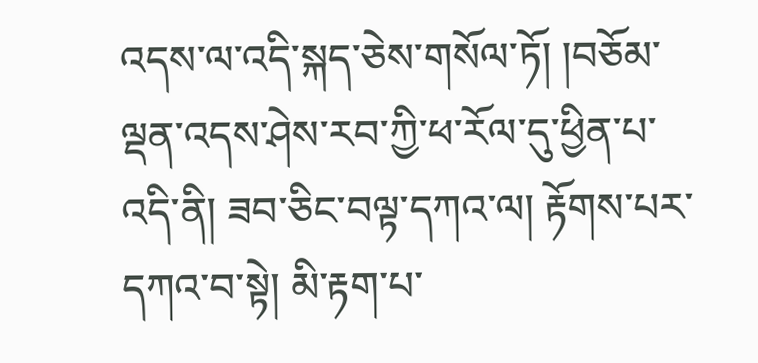འདས་ལ་འདི་སྐད་ཅེས་གསོལ་ཏོ། །བཅོམ་ལྡན་འདས་ཤེས་རབ་ཀྱི་ཕ་རོལ་དུ་ཕྱིན་པ་འདི་ནི། ཟབ་ཅིང་བལྟ་དཀའ་ལ། རྟོགས་པར་དཀའ་བ་སྟེ། མི་རྟག་པ་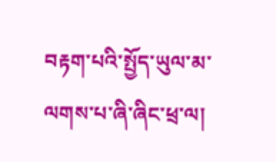བརྟག་པའི་སྤྱོད་ཡུལ་མ་ལགས་པ་ཞི་ཞིང་ཕྲ་ལ།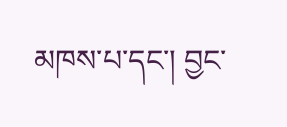མཁས་པ་དང་། བྱང་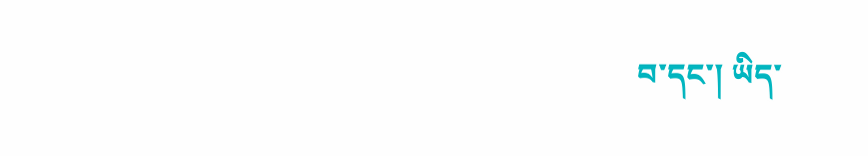བ་དང་། ཡིད་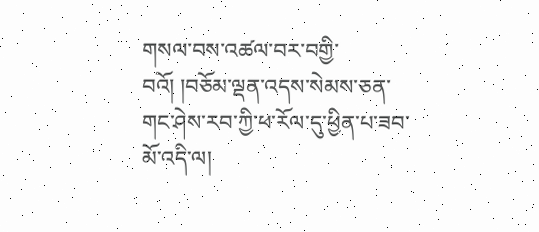གསལ་བས་འཚལ་བར་བགྱི་བའོ། །བཅོམ་ལྡན་འདས་སེམས་ཅན་གང་ཤེས་རབ་ཀྱི་ཕ་རོལ་དུ་ཕྱིན་པ་ཟབ་མོ་འདི་ལ།